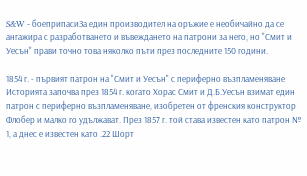S&W - боеприпасиЗа един производител на оръжие е необичайно да се ангажира с разработването и въвеждането на патрони за него, но "Смит и Уесън" прави точно това няколко пъти през последните 150 години.

1854 г. - първият патрон на "Смит и Уесън" с периферно възпламеняване
Историята започва през 1854 г. когато Хорас Смит и Д.Б.Уесън взимат един патрон с периферно възпламеняване, изобретен от френския конструктор Флобер и малко го удължават. През 1857 г. той става известен като патрон № 1, а днес е известен като .22 Шорт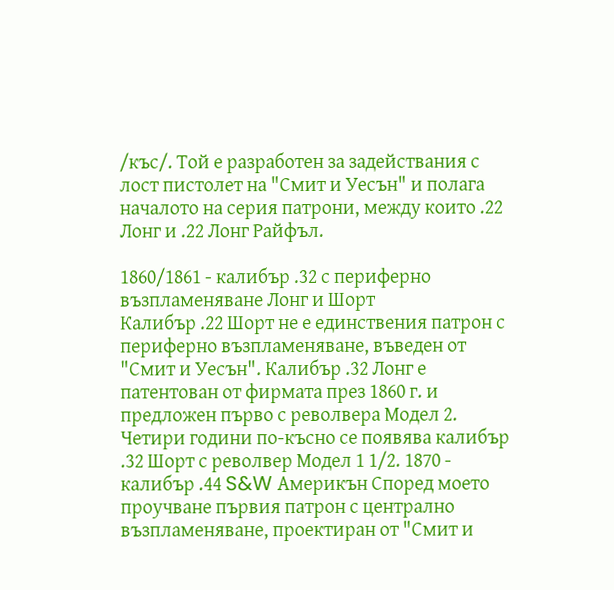/къс/. Той е разработен за задействания с лост пистолет на "Смит и Уесън" и полага началото на серия патрони, между които .22 Лонг и .22 Лонг Райфъл.

1860/1861 - калибър .32 с периферно възпламеняване Лонг и Шорт
Калибър .22 Шорт не е единствения патрон с периферно възпламеняване, въведен от "Смит и Уесън". Калибър .32 Лонг е патентован от фирмата през 1860 г. и предложен първо с револвера Модел 2. Четири години по-късно се появява калибър .32 Шорт с револвер Модел 1 1/2. 1870 - калибър .44 S&W Америкън Според моето проучване първия патрон с централно възпламеняване, проектиран от "Смит и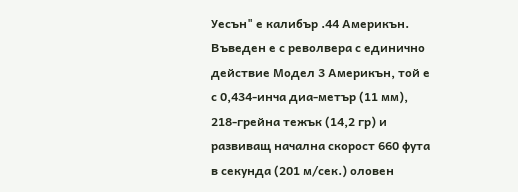Уесън" е калибър .44 Америкън. Въведен е с револвера с единично действие Модел 3 Америкън, той е с 0,434-инча диа-метър (11 мм), 218-грейна тежък (14,2 гр) и развиващ начална скорост 660 фута в секунда (201 м/сек.) оловен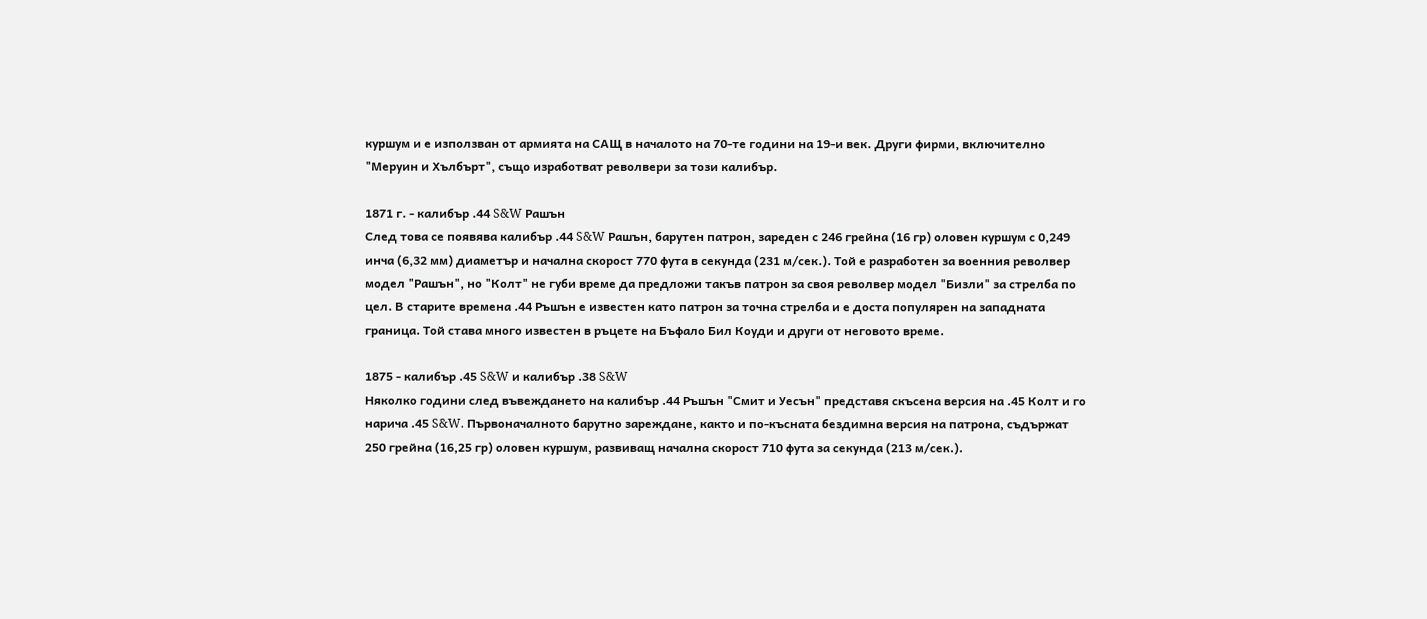куршум и е използван от армията на САЩ в началото на 70-те години на 19-и век. Други фирми, включително "Меруин и Хълбърт", също изработват револвери за този калибър.

1871 г. - калибър .44 S&W Рашън
След това се появява калибър .44 S&W Рашън, барутен патрон, зареден с 246 грейна (16 гр) оловен куршум с 0,249 инча (6,32 мм) диаметър и начална скорост 770 фута в секунда (231 м/сек.). Той е разработен за военния револвер модел "Рашън", но "Колт" не губи време да предложи такъв патрон за своя револвер модел "Бизли" за стрелба по цел. В старите времена .44 Ръшън е известен като патрон за точна стрелба и е доста популярен на западната граница. Той става много известен в ръцете на Бъфало Бил Коуди и други от неговото време.

1875 - калибър .45 S&W и калибър .38 S&W
Няколко години след въвеждането на калибър .44 Ръшън "Смит и Уесън" представя скъсена версия на .45 Колт и го нарича .45 S&W. Първоначалното барутно зареждане, както и по-късната бездимна версия на патрона, съдържат 250 грейна (16,25 гр) оловен куршум, развиващ начална скорост 710 фута за секунда (213 м/сек.).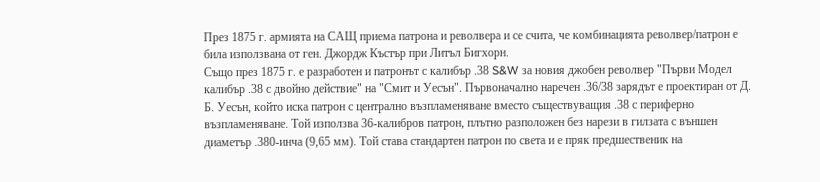През 1875 г. армията на САЩ приема патрона и револвера и се счита, че комбинацията револвер/патрон е била използвана от ген. Джордж Къстър при Литъл Бигхорн.
Също през 1875 г. е разработен и патронът с калибър .38 S&W за новия джобен револвер "Първи Модел калибър .38 с двойно действие" на "Смит и Уесън". Първоначално наречен .36/38 зарядът е проектиран от Д. Б. Уесън, който иска патрон с централно възпламеняване вместо съществуващия .38 с периферно възпламеняване. Той използва 36-калибров патрон, плътно разположен без нарези в гилзата с външен диаметър .380-инча (9,65 мм). Той става стандартен патрон по света и е пряк предшественик на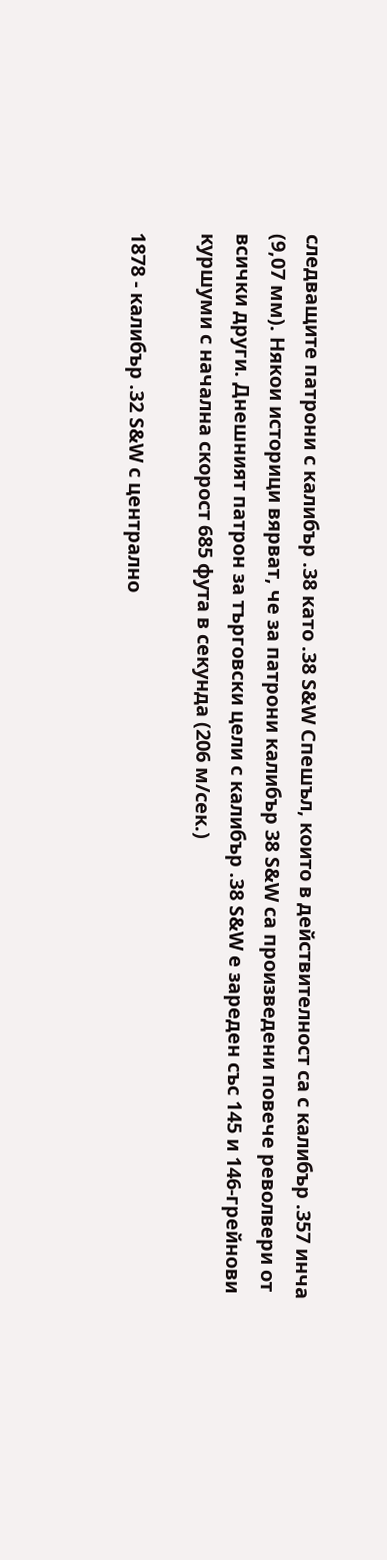следващите патрони с калибър .38 като .38 S&W Спешъл, които в действителност са с калибър .357 инча (9,07 мм). Някои историци вярват, че за патрони калибър 38 S&W са произведени повече револвери от всички други. Днешният патрон за търговски цели с калибър .38 S&W е зареден със 145 и 146-грейнови куршуми с начална скорост 685 фута в секунда (206 м/сек.)

1878 - калибър .32 S&W с централно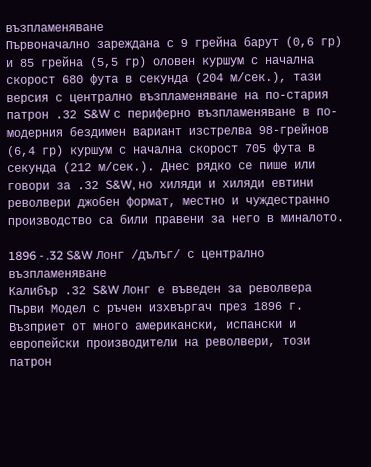възпламеняване
Първоначално зареждана с 9 грейна барут (0,6 гр) и 85 грейна (5,5 гр) оловен куршум с начална скорост 680 фута в секунда (204 м/сек.), тази версия с централно възпламеняване на по-стария патрон .32 S&W с периферно възпламеняване в по-модерния бездимен вариант изстрелва 98-грейнов (6,4 гр) куршум с начална скорост 705 фута в секунда (212 м/сек.). Днес рядко се пише или говори за .32 S&W, но хиляди и хиляди евтини револвери джобен формат, местно и чуждестранно производство са били правени за него в миналото.

1896 - .32 S&W Лонг /дълъг/ с централно възпламеняване
Калибър .32 S&W Лонг е въведен за револвера Първи Модел с ръчен изхвъргач през 1896 г. Възприет от много американски, испански и европейски производители на револвери, този патрон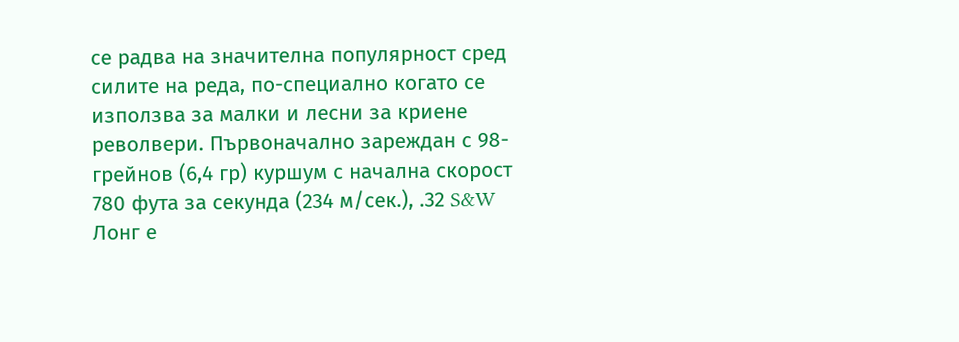се радва на значителна популярност сред силите на реда, по-специално когато се използва за малки и лесни за криене револвери. Първоначално зареждан с 98-грейнов (6,4 гр) куршум с начална скорост 780 фута за секунда (234 м/сек.), .32 S&W Лонг е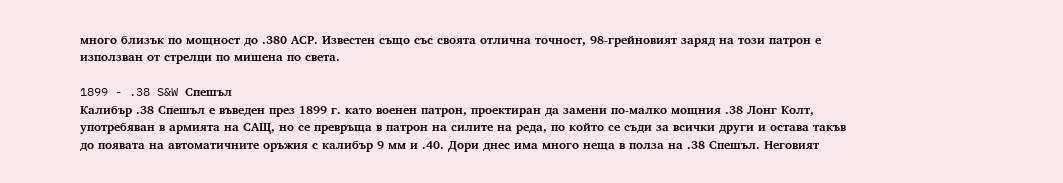много близък по мощност до .380 АСР. Известен също със своята отлична точност, 98-грейновият заряд на този патрон е използван от стрелци по мишена по света.

1899 - .38 S&W Спешъл
Калибър .38 Спешъл е въведен през 1899 г. като военен патрон, проектиран да замени по-малко мощния .38 Лонг Колт, употребяван в армията на САЩ, но се превръща в патрон на силите на реда, по който се съди за всички други и остава такъв до появата на автоматичните оръжия с калибър 9 мм и .40. Дори днес има много неща в полза на .38 Спешъл. Неговият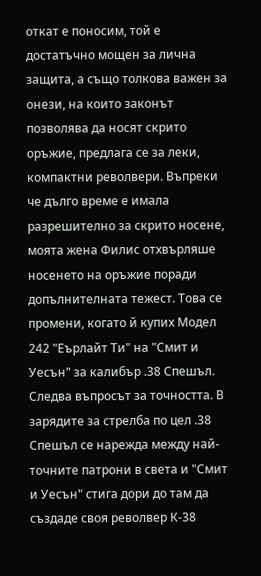откат е поносим, той е достатъчно мощен за лична защита, а също толкова важен за онези, на които законът позволява да носят скрито оръжие, предлага се за леки, компактни револвери. Въпреки че дълго време е имала разрешително за скрито носене, моята жена Филис отхвърляше носенето на оръжие поради допълнителната тежест. Това се промени, когато й купих Модел 242 "Еърлайт Ти" на "Смит и Уесън" за калибър .38 Спешъл. Следва въпросът за точността. В зарядите за стрелба по цел .38 Спешъл се нарежда между най-точните патрони в света и "Смит и Уесън" стига дори до там да създаде своя револвер К-38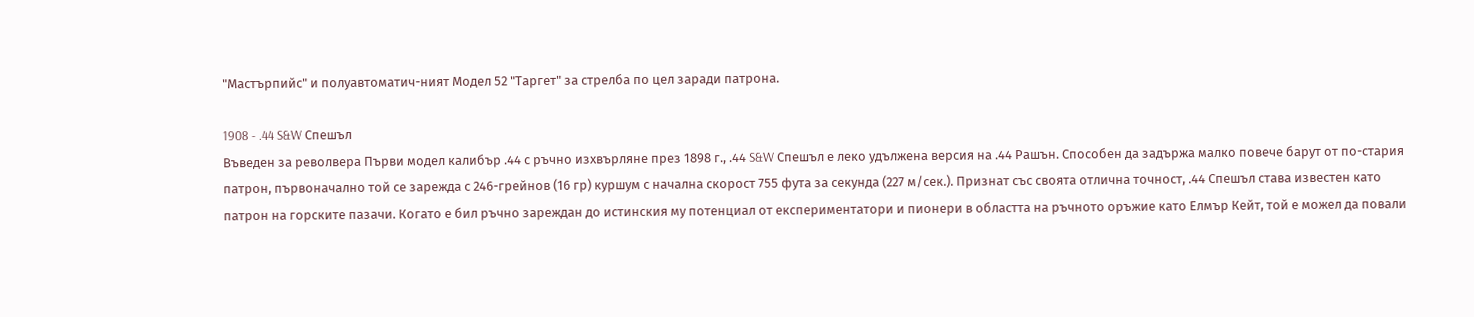"Мастърпийс" и полуавтоматич-ният Модел 52 "Таргет" за стрелба по цел заради патрона.

1908 - .44 S&W Спешъл
Въведен за револвера Първи модел калибър .44 с ръчно изхвърляне през 1898 г., .44 S&W Спешъл е леко удължена версия на .44 Рашън. Способен да задържа малко повече барут от по-стария патрон, първоначално той се зарежда с 246-грейнов (16 гр) куршум с начална скорост 755 фута за секунда (227 м/сек.). Признат със своята отлична точност, .44 Спешъл става известен като патрон на горските пазачи. Когато е бил ръчно зареждан до истинския му потенциал от експериментатори и пионери в областта на ръчното оръжие като Елмър Кейт, той е можел да повали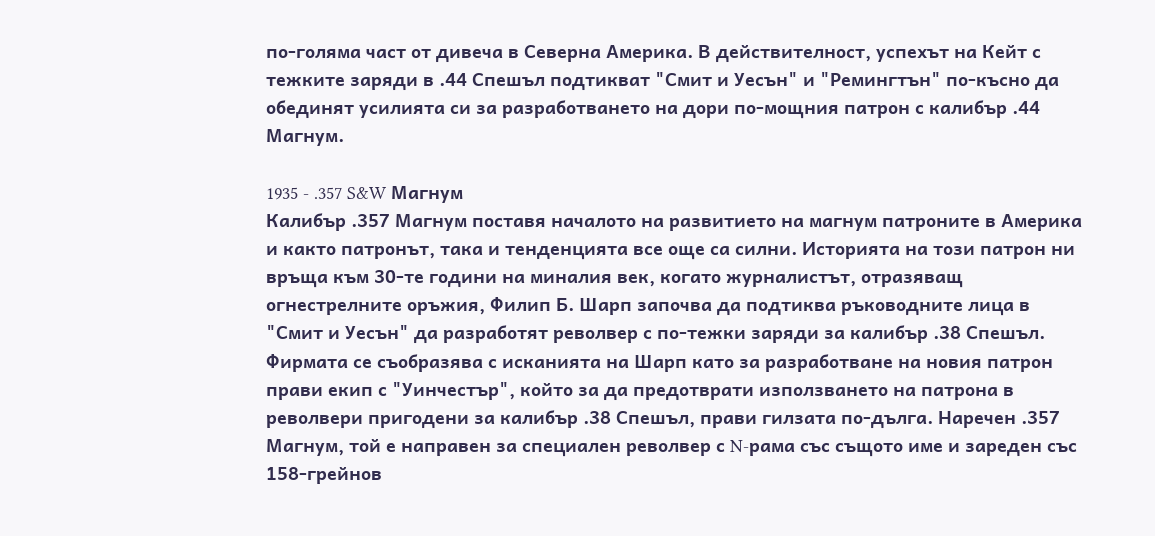по-голяма част от дивеча в Северна Америка. В действителност, успехът на Кейт с тежките заряди в .44 Спешъл подтикват "Смит и Уесън" и "Ремингтън" по-късно да обединят усилията си за разработването на дори по-мощния патрон с калибър .44 Магнум.

1935 - .357 S&W Магнум
Калибър .357 Магнум поставя началото на развитието на магнум патроните в Америка и както патронът, така и тенденцията все още са силни. Историята на този патрон ни връща към 30-те години на миналия век, когато журналистът, отразяващ огнестрелните оръжия, Филип Б. Шарп започва да подтиква ръководните лица в "Смит и Уесън" да разработят револвер с по-тежки заряди за калибър .38 Спешъл. Фирмата се съобразява с исканията на Шарп като за разработване на новия патрон прави екип с "Уинчестър", който за да предотврати използването на патрона в револвери пригодени за калибър .38 Спешъл, прави гилзата по-дълга. Наречен .357 Магнум, той е направен за специален револвер с N-рама със същото име и зареден със 158-грейнов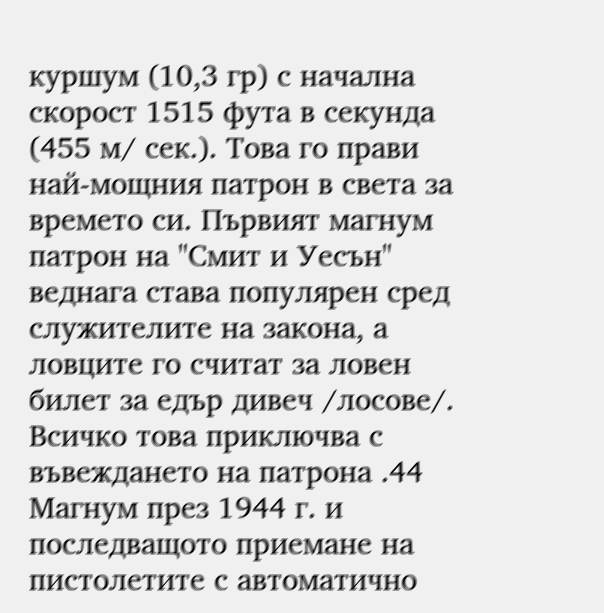куршум (10,3 гр) с начална скорост 1515 фута в секунда (455 м/ сек.). Това го прави най-мощния патрон в света за времето си. Първият магнум патрон на "Смит и Уесън" веднага става популярен сред служителите на закона, а ловците го считат за ловен билет за едър дивеч /лосове/. Всичко това приключва с въвеждането на патрона .44 Магнум през 1944 г. и последващото приемане на пистолетите с автоматично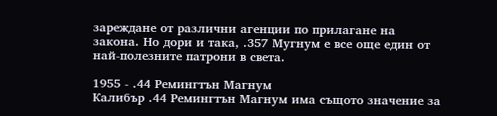зареждане от различни агенции по прилагане на закона. Но дори и така, .357 Мугнум е все още един от най-полезните патрони в света.

1955 - .44 Ремингтън Магнум
Калибър .44 Ремингтън Магнум има същото значение за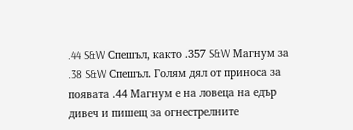.44 S&W Спешъл, както .357 S&W Магнум за .38 S&W Спешъл. Голям дял от приноса за появата .44 Магнум е на ловеца на едър дивеч и пишещ за огнестрелните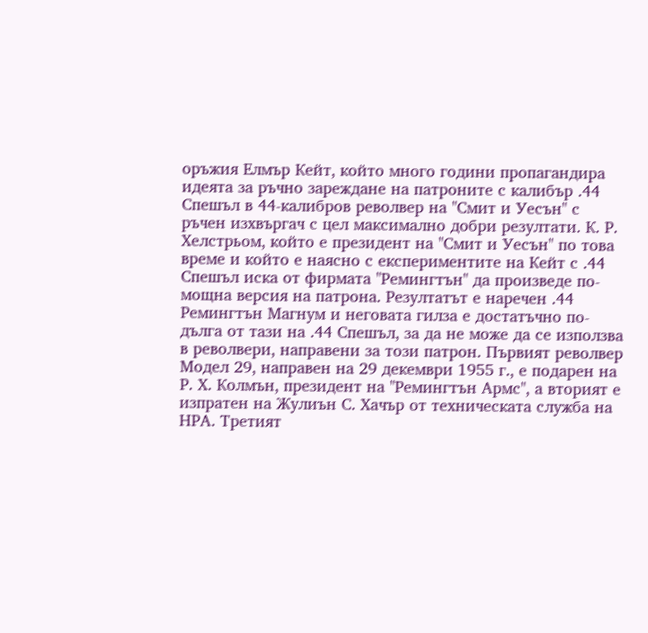оръжия Елмър Кейт, който много години пропагандира идеята за ръчно зареждане на патроните с калибър .44 Спешъл в 44-калибров револвер на "Смит и Уесън" с ръчен изхвъргач с цел максимално добри резултати. К. Р. Хелстрьом, който е президент на "Смит и Уесън" по това време и който е наясно с експериментите на Кейт с .44 Спешъл иска от фирмата "Ремингтън" да произведе по-мощна версия на патрона. Резултатът е наречен .44 Ремингтън Магнум и неговата гилза е достатъчно по-дълга от тази на .44 Спешъл, за да не може да се използва в револвери, направени за този патрон. Първият револвер Модел 29, направен на 29 декември 1955 г., е подарен на Р. Х. Колмън, президент на "Ремингтън Армс", а вторият е изпратен на Жулиън С. Хачър от техническата служба на НРА. Третият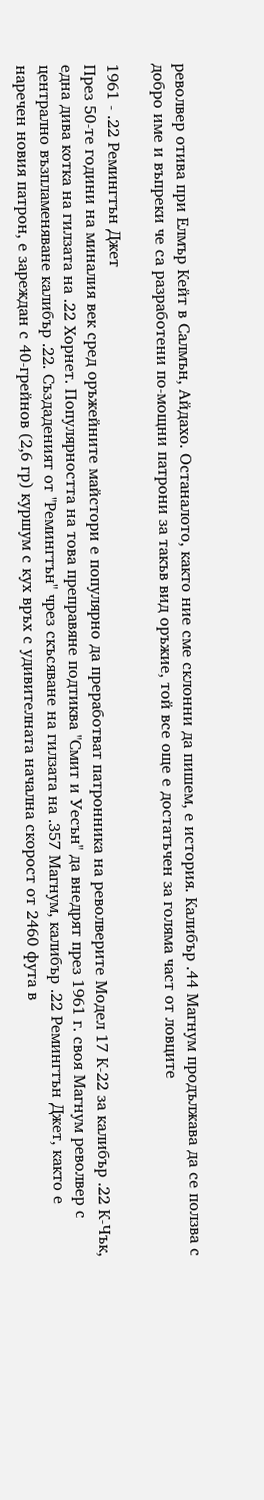револвер отива при Елмър Кейт в Салмън, Айдахо. Останалото, както ние сме склонни да пишем, е история. Калибър .44 Магнум продължава да се ползва с добро име и въпреки че са разработени по-мощни патрони за такъв вид оръжие, той все още е достатъчен за голяма част от ловците

1961 - .22 Ремингтън Джет
През 50-те години на миналия век сред оръжейните майстори е популярно да преработват патронника на револверите Модел 17 К-22 за калибър .22 К-Чък, една дива котка на гилзата на .22 Хорнет. Популярността на това преправяне подтиква "Смит и Уесън" да внедрят през 1961 г. своя Магнум револвер с централно възпламеняване калибър .22. Създаденият от "Ремингтън" чрез скъсяване на гилзата на .357 Магнум, калибър .22 Ремингтън Джет, както е наречен новия патрон, е зареждан с 40-грейнов (2,6 гр) куршум с кух връх с удивителната начална скорост от 2460 фута в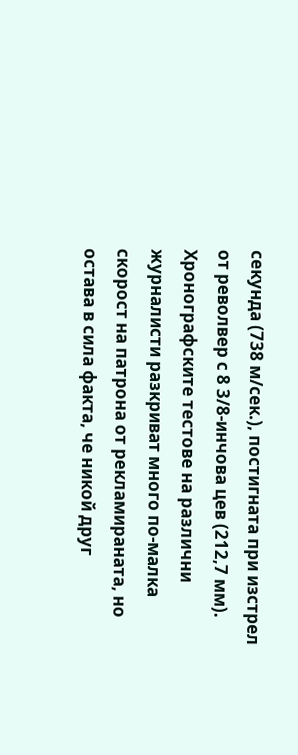секунда (738 м/сек.), постигната при изстрел от револвер с 8 3/8-инчова цев (212,7 мм). Хронографските тестове на различни журналисти разкриват много по-малка скорост на патрона от рекламираната, но остава в сила факта, че никой друг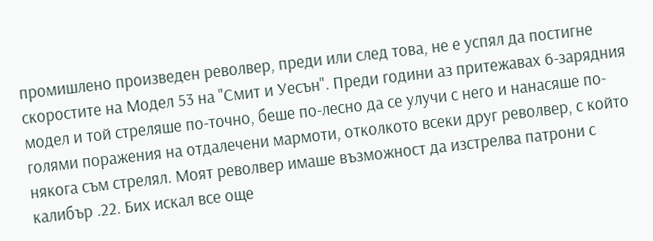промишлено произведен револвер, преди или след това, не е успял да постигне скоростите на Модел 53 на "Смит и Уесън". Преди години аз притежавах 6-зарядния модел и той стреляше по-точно, беше по-лесно да се улучи с него и нанасяше по-голями поражения на отдалечени мармоти, отколкото всеки друг револвер, с който някога съм стрелял. Моят револвер имаше възможност да изстрелва патрони с калибър .22. Бих искал все още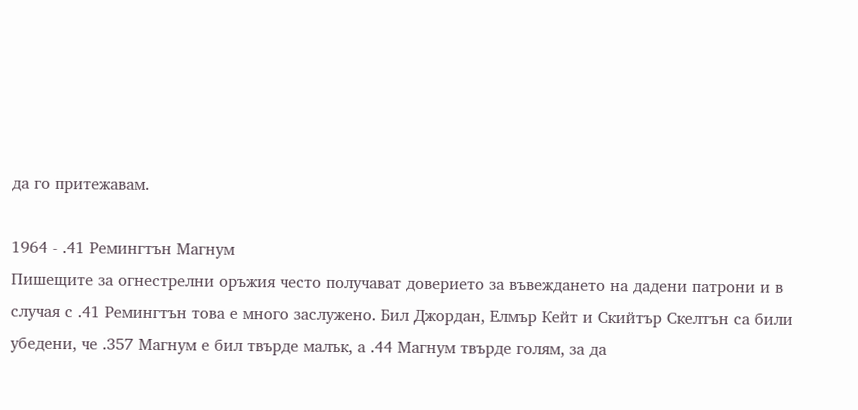да го притежавам.

1964 - .41 Ремингтън Магнум
Пишещите за огнестрелни оръжия често получават доверието за въвеждането на дадени патрони и в случая с .41 Ремингтън това е много заслужено. Бил Джордан, Елмър Кейт и Скийтър Скелтън са били убедени, че .357 Магнум е бил твърде малък, а .44 Магнум твърде голям, за да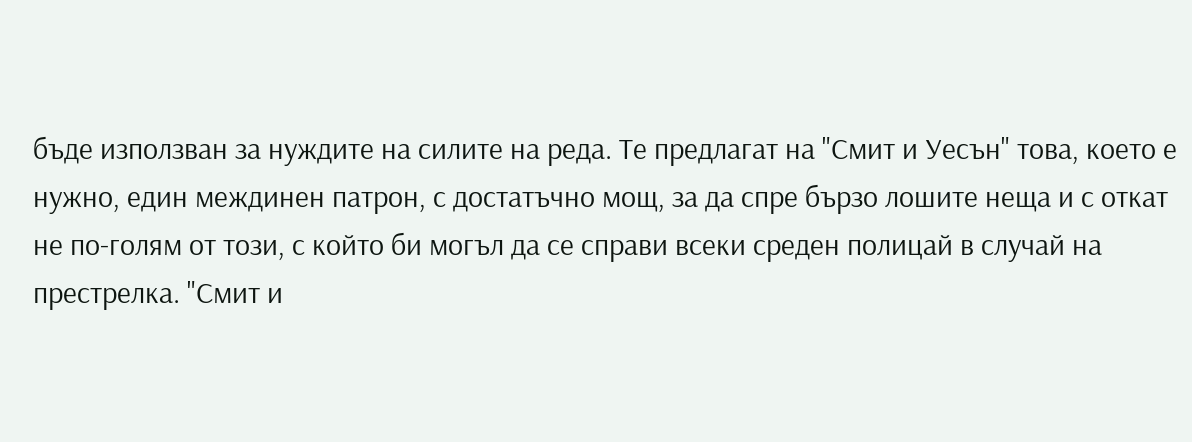бъде използван за нуждите на силите на реда. Те предлагат на "Смит и Уесън" това, което е нужно, един междинен патрон, с достатъчно мощ, за да спре бързо лошите неща и с откат не по-голям от този, с който би могъл да се справи всеки среден полицай в случай на престрелка. "Смит и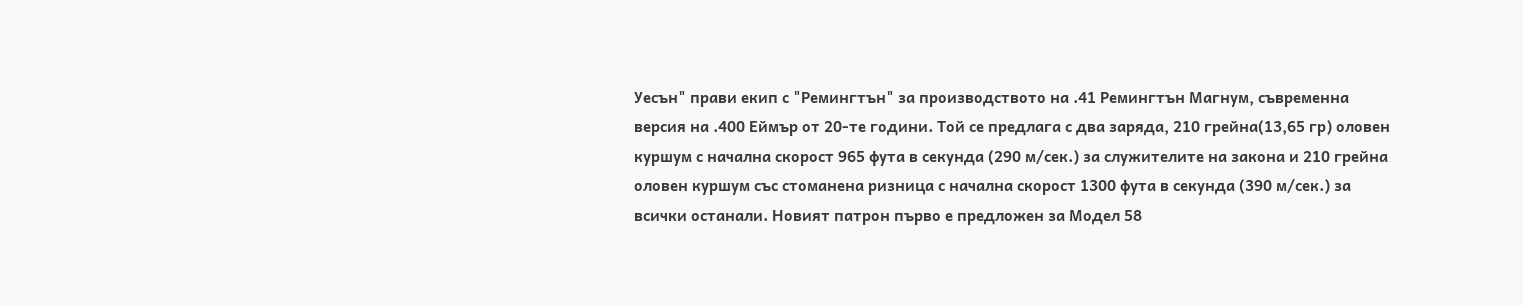Уесън" прави екип с "Ремингтън" за производството на .41 Ремингтън Магнум, съвременна версия на .400 Еймър от 20-те години. Той се предлага с два заряда, 210 грейна(13,65 гр) оловен куршум с начална скорост 965 фута в секунда (290 м/сек.) за служителите на закона и 210 грейна оловен куршум със стоманена ризница с начална скорост 1300 фута в секунда (390 м/сек.) за всички останали. Новият патрон първо е предложен за Модел 58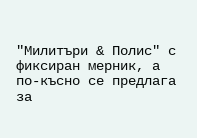"Милитъри & Полис" с фиксиран мерник, а по-късно се предлага за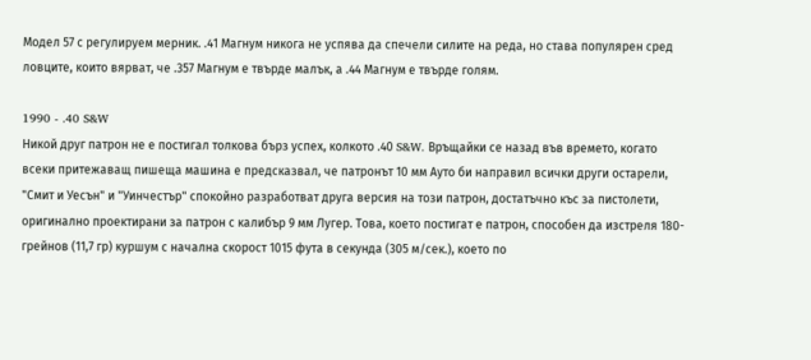Модел 57 с регулируем мерник. .41 Магнум никога не успява да спечели силите на реда, но става популярен сред ловците, които вярват, че .357 Магнум е твърде малък, а .44 Магнум е твърде голям.

1990 - .40 S&W
Никой друг патрон не е постигал толкова бърз успех, колкото .40 S&W. Връщайки се назад във времето, когато всеки притежаващ пишеща машина е предсказвал, че патронът 10 мм Ауто би направил всички други остарели, "Смит и Уесън" и "Уинчестър" спокойно разработват друга версия на този патрон, достатъчно къс за пистолети, оригинално проектирани за патрон с калибър 9 мм Лугер. Това, което постигат е патрон, способен да изстреля 180-грейнов (11,7 гр) куршум с начална скорост 1015 фута в секунда (305 м/сек.), което по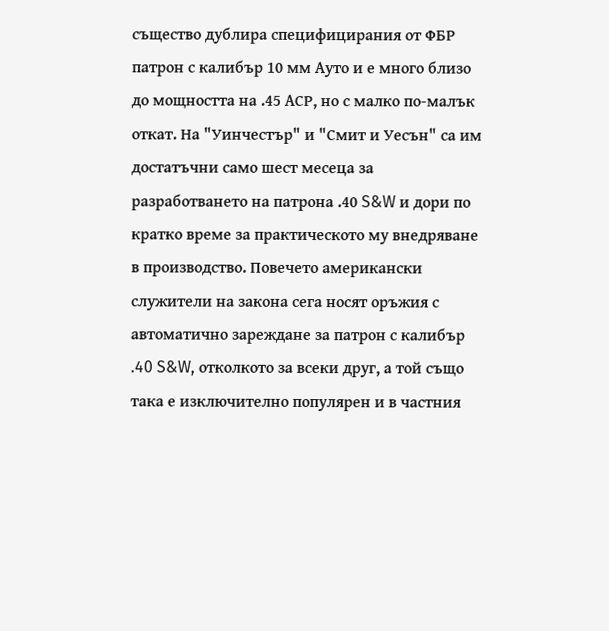същество дублира специфицирания от ФБР патрон с калибър 10 мм Ауто и е много близо до мощността на .45 АСР, но с малко по-малък откат. На "Уинчестър" и "Смит и Уесън" са им достатъчни само шест месеца за разработването на патрона .40 S&W и дори по кратко време за практическото му внедряване в производство. Повечето американски служители на закона сега носят оръжия с автоматично зареждане за патрон с калибър .40 S&W, отколкото за всеки друг, а той също така е изключително популярен и в частния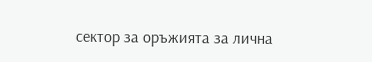сектор за оръжията за лична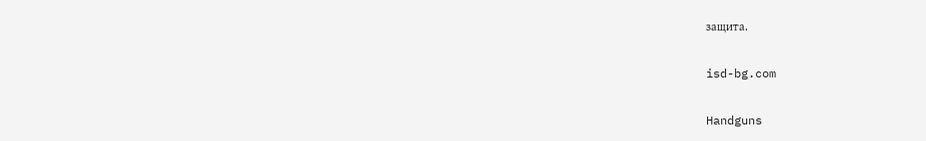защита.

isd-bg.com

Handguns